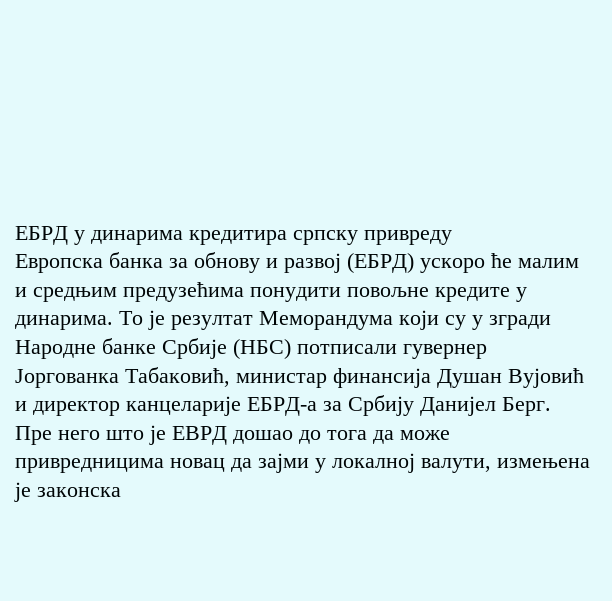ЕБРД у динарима кредитира српску привреду
Европска банка за обнову и развој (ЕБРД) ускоро ће малим и средњим предузећима понудити повољне кредите у динарима. То је резултат Меморандума који су у згради Народне банке Србије (НБС) потписали гувернер Јоргованка Табаковић, министар финансија Душан Вујовић и директор канцеларије ЕБРД-а за Србију Данијел Берг.
Пре него што је ЕВРД дошао до тога да може привредницима новац да зајми у локалној валути, измењена је законска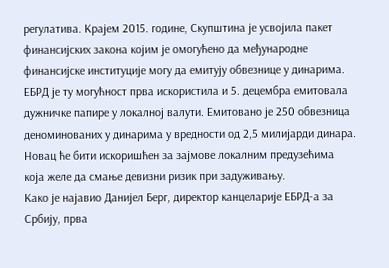регулатива. Крајем 2015. године, Скупштина је усвојила пакет финансијских закона којим је омогућено да међународне финансијске институције могу да емитују обвезнице у динарима.
ЕБРД је ту могућност прва искористила и 5. децембра емитовала дужничке папире у локалној валути. Емитовано је 250 обвезница деноминованих у динарима у вредности од 2,5 милијарди динара. Новац ће бити искоришћен за зајмове локалним предузећима која желе да смање девизни ризик при задуживању.
Како је најавио Данијел Берг, директор канцеларије ЕБРД-а за Србију, прва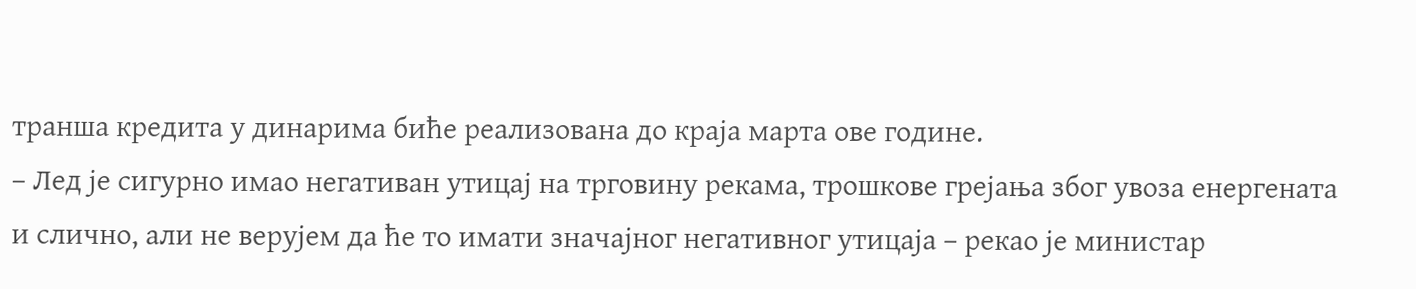транша кредита у динарима биће реализована до краја марта ове године.
– Лед је сигурно имао негативан утицај на трговину рекама, трошкове грејања због увоза енергената и слично, али не верујем да ће то имати значајног негативног утицаја – рекао је министар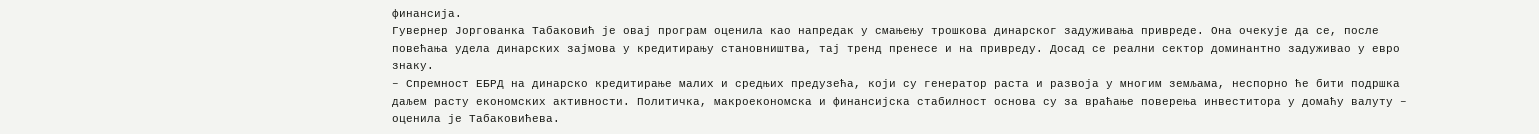финансија.
Гувернер Јоргованка Табаковић је овај програм оценила као напредак у смањењу трошкова динарског задуживања привреде. Она очекује да се, после повећања удела динарских зајмова у кредитирању становништва, тај тренд пренесе и на привреду. Досад се реални сектор доминантно задуживао у евро знаку.
– Спремност ЕБРД на динарско кредитирање малих и средњих предузећа, који су генератор раста и развоја у многим земљама, неспорно ће бити подршка даљем расту економских активности. Политичка, макроекономска и финансијска стабилност основа су за враћање поверења инвеститора у домаћу валуту – оценила је Табаковићева.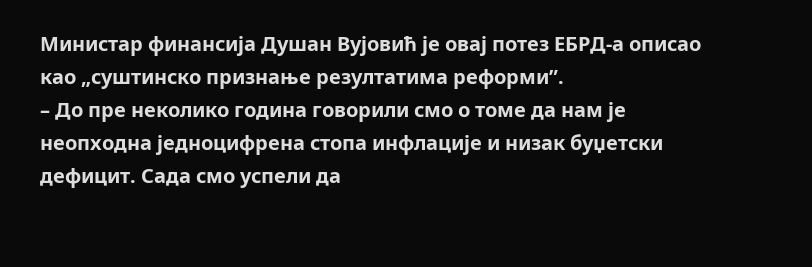Министар финансија Душан Вујовић је овај потез ЕБРД-а описао као „суштинско признање резултатима реформи”.
– До пре неколико година говорили смо о томе да нам је неопходна једноцифрена стопа инфлације и низак буџетски дефицит. Сада смо успели да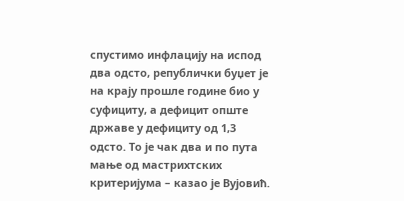спустимо инфлацију на испод два одсто, републички буџет је на крају прошле године био у суфициту, а дефицит опште државе у дефициту од 1,3 одсто. То је чак два и по пута мање од мастрихтских критеријума – казао је Вујовић.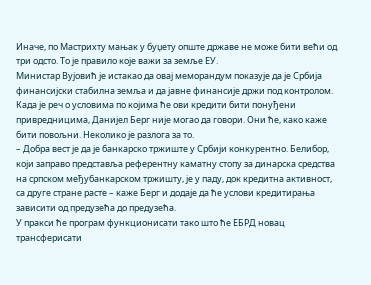Иначе, по Мастрихту мањак у буџету опште државе не може бити већи од три одсто. То је правило које важи за земље ЕУ.
Министар Вујовић је истакао да овај меморандум показује да је Србија финансијски стабилна земља и да јавне финансије држи под контролом.
Када је реч о условима по којима ће ови кредити бити понуђени привредницима, Данијел Берг није могао да говори. Они ће, како каже бити повољни. Неколико је разлога за то.
– Добра вест је да је банкарско тржиште у Србији конкурентно. Белибор, који заправо представља референтну каматну стопу за динарска средства на српском међубанкарском тржишту, је у паду, док кредитна активност, са друге стране расте – каже Берг и додаје да ће услови кредитирања зависити од предузећа до предузећа.
У пракси ће програм функционисати тако што ће ЕБРД новац трансферисати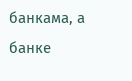банкама, а банке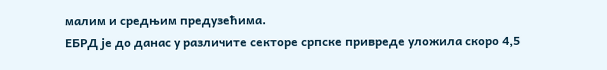малим и средњим предузећима.
ЕБРД је до данас у различите секторе српске привреде уложила скоро 4,5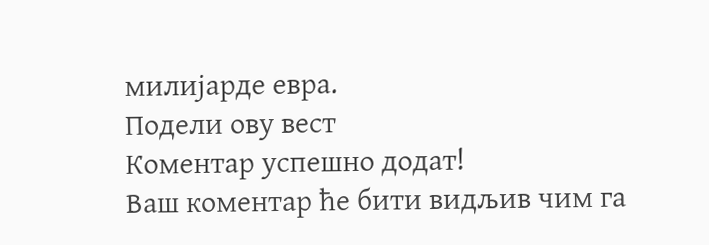милијарде евра.
Подели ову вест
Комeнтар успeшно додат!
Ваш комeнтар ћe бити видљив чим га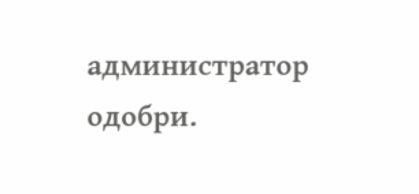администратор одобри.